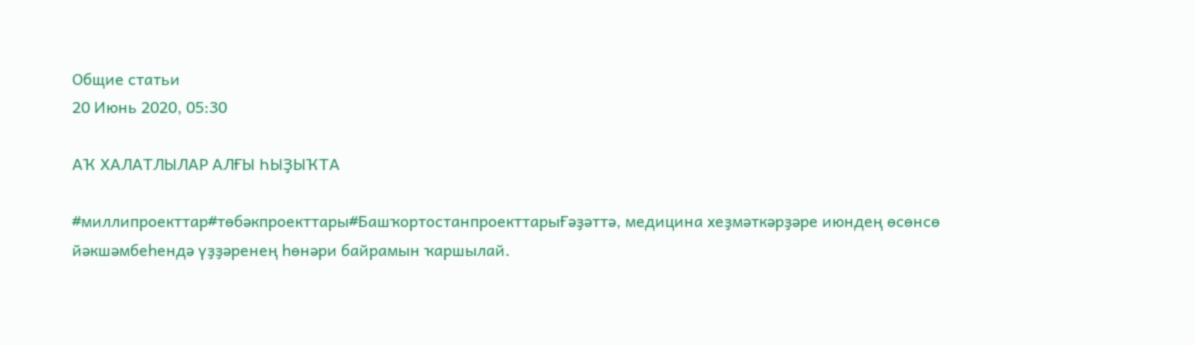Общие статьи
20 Июнь 2020, 05:30

АҠ ХАЛАТЛЫЛАР АЛҒЫ ҺЫҘЫҠТА

#миллипроекттар#төбәкпроекттары#БашҡортостанпроекттарыҒәҙәттә, медицина хеҙмәткәрҙәре июндең өсөнсө йәкшәмбеһендә үҙҙәренең һөнәри байрамын ҡаршылай.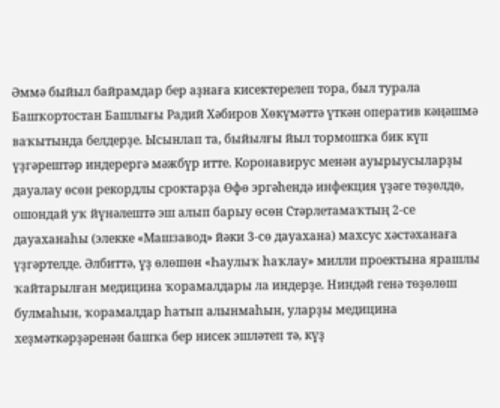Әммә быйыл байрамдар бер аҙнаға кисектерелеп тора, был турала Башҡортостан Башлығы Радий Хәбиров Хөкүмәттә үткән оператив кәңәшмә ваҡытында белдерҙе. Ысынлап та, быйылғы йыл тормошҡа бик күп үҙгәрештәр индерергә мәжбүр итте. Коронавирус менән ауырыусыларҙы дауалау өсөн рекордлы сроктарҙа Өфө эргәһендә инфекция үҙәге төҙөлдө, ошондай уҡ йүнәлештә эш алып барыу өсөн Стәрлетамаҡтың 2-се дауаханаһы (элекке «Машзавод» йәки 3-сө дауахана) махсус хәстәханаға үҙгәртелде. Әлбиттә, үҙ өлөшөн «Һаулыҡ һаҡлау» милли проектына ярашлы ҡайтарылған медицина ҡорамалдары ла индерҙе. Ниндәй генә төҙөлөш булмаһын, ҡорамалдар һатып алынмаһын, уларҙы медицина хеҙмәткәрҙәренән башҡа бер нисек эшләтеп тә, күҙ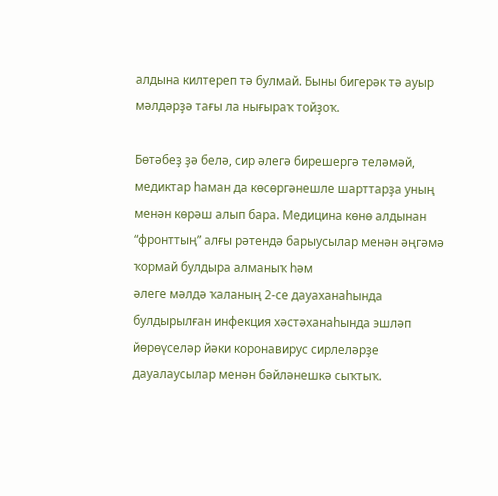алдына килтереп тә булмай. Быны бигерәк тә ауыр мәлдәрҙә тағы ла нығыраҡ тойҙоҡ.

Бөтәбеҙ ҙә белә, сир әлегә бирешергә теләмәй, медиктар һаман да көсөргәнешле шарттарҙа уның менән көрәш алып бара. Медицина көнө алдынан “фронттың” алғы рәтендә барыусылар менән әңгәмә ҡормай булдыра алманыҡ һәм
әлеге мәлдә ҡаланың 2-се дауаханаһында булдырылған инфекция хәстәханаһында эшләп йөрөүселәр йәки коронавирус сирлеләрҙе дауалаусылар менән бәйләнешкә сыҡтыҡ.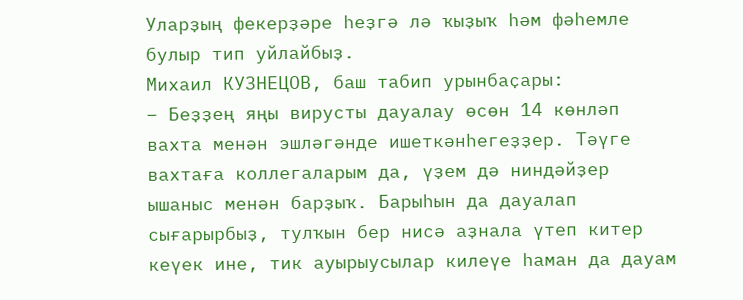Уларҙың фекерҙәре һеҙгә лә ҡыҙыҡ һәм фәһемле булыр тип уйлайбыҙ.
Михаил КУЗНЕЦОВ, баш табип урынбаҫары:
– Беҙҙең яңы вирусты дауалау өсөн 14 көнләп вахта менән эшләгәнде ишеткәнһегеҙҙер. Тәүге вахтаға коллегаларым да, үҙем дә ниндәйҙер ышаныс менән барҙыҡ. Барыһын да дауалап сығарырбыҙ, тулҡын бер нисә аҙнала үтеп китер кеүек ине, тик ауырыусылар килеүе һаман да дауам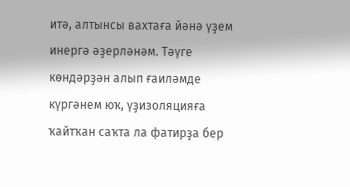итә, алтынсы вахтаға йәнә үҙем инергә әҙерләнәм. Тәүге көндәрҙән алып ғаиләмде күргәнем юҡ, үҙизоляцияға ҡайтҡан саҡта ла фатирҙа бер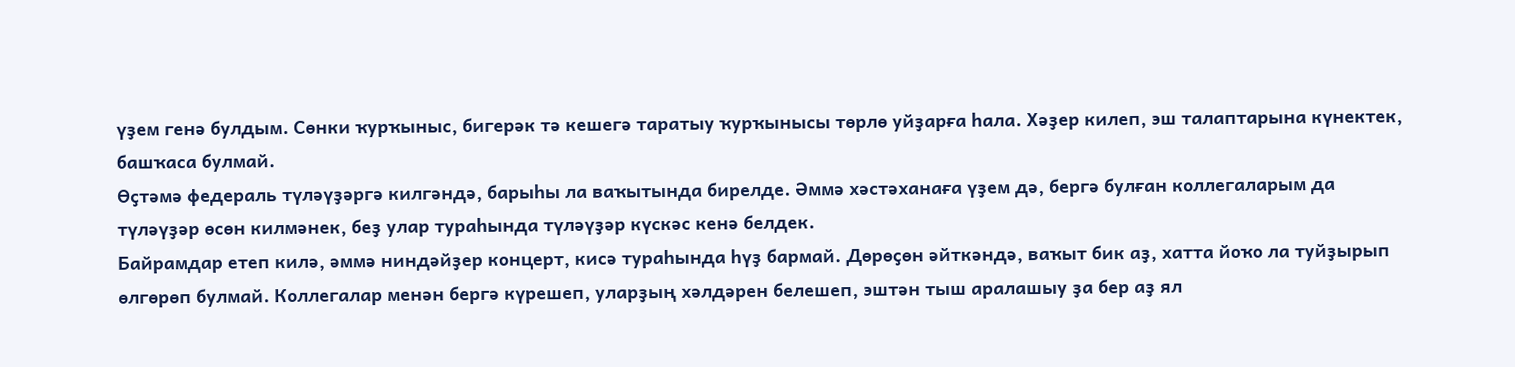үҙем генә булдым. Сөнки ҡурҡыныс, бигерәк тә кешегә таратыу ҡурҡынысы төрлө уйҙарға һала. Хәҙер килеп, эш талаптарына күнектек, башҡаса булмай.
Өҫтәмә федераль түләүҙәргә килгәндә, барыһы ла ваҡытында бирелде. Әммә хәстәханаға үҙем дә, бергә булған коллегаларым да
түләүҙәр өсөн килмәнек, беҙ улар тураһында түләүҙәр күскәс кенә белдек.
Байрамдар етеп килә, әммә ниндәйҙер концерт, кисә тураһында һүҙ бармай. Дөрөҫөн әйткәндә, ваҡыт бик аҙ, хатта йоҡо ла туйҙырып өлгөрөп булмай. Коллегалар менән бергә күрешеп, уларҙың хәлдәрен белешеп, эштән тыш аралашыу ҙа бер аҙ ял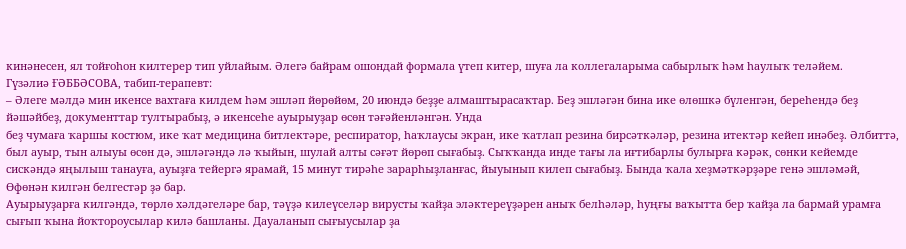кинәнесен, ял тойғоһон килтерер тип уйлайым. Әлегә байрам ошондай формала үтеп китер, шуға ла коллегаларыма сабырлыҡ һәм һаулыҡ теләйем.
Гүзәлиә ҒӘББӘСОВА, табип-терапевт:
– Әлеге мәлдә мин икенсе вахтаға килдем һәм эшләп йөрөйөм, 20 июндә беҙҙе алмаштырасаҡтар. Беҙ эшләгән бина ике өлөшкә бүленгән, береһендә беҙ йәшәйбеҙ, документтар тултырабыҙ, ә икенсеһе ауырыуҙар өсөн тәғәйенләнгән. Унда
беҙ чумаға ҡаршы костюм, ике ҡат медицина битлектәре, респиратор, һаҡлаусы экран, ике ҡатлап резина бирсәткәләр, резина итектәр кейеп инәбеҙ. Әлбиттә, был ауыр, тын алыуы өсөн дә, эшләгәндә лә ҡыйын, шулай алты сәғәт йөрөп сығабыҙ. Сыҡҡанда инде тағы ла иғтибарлы булырға кәрәк, сөнки кейемде сискәндә яңылыш танауға, ауыҙға тейергә ярамай, 15 минут тирәһе зарарһыҙланғас, йыуынып килеп сығабыҙ. Бында ҡала хеҙмәткәрҙәре генә эшләмәй,
Өфөнән килгән белгестәр ҙә бар.
Ауырыуҙарға килгәндә, төрлө хәлдәгеләре бар, тәүҙә килеүселәр вирусты ҡайҙа эләктереүҙәрен аныҡ белһәләр, һуңғы ваҡытта бер ҡайҙа ла бармай урамға сығып ҡына йоҡтороусылар килә башланы. Дауаланып сығыусылар ҙа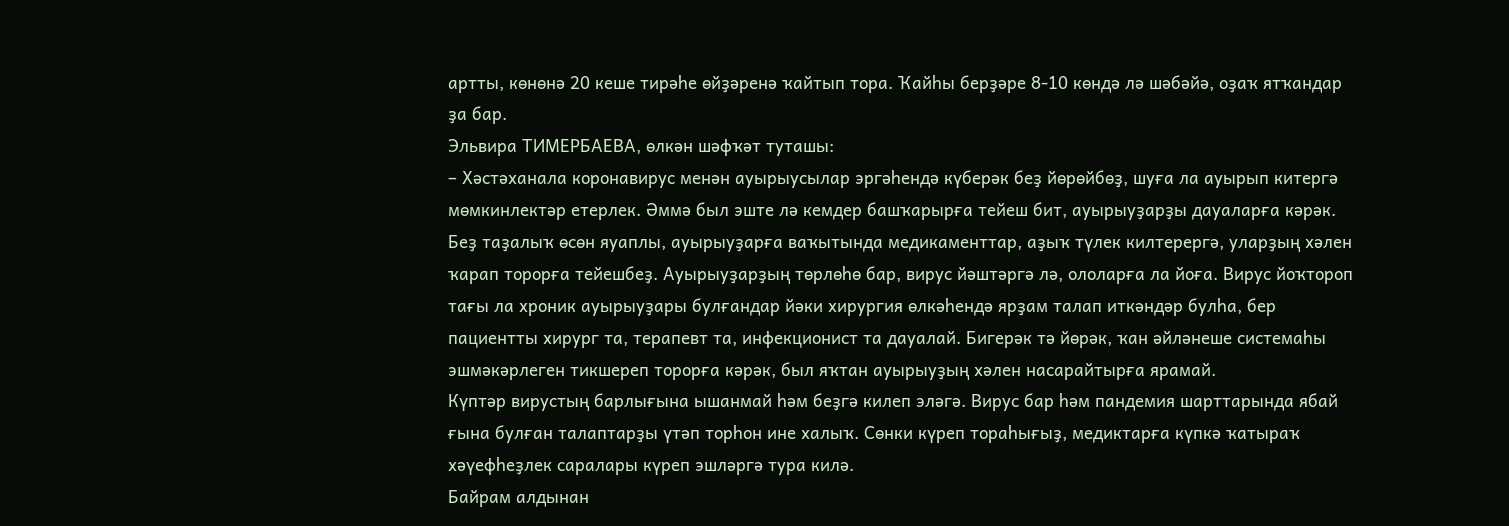артты, көнөнә 20 кеше тирәһе өйҙәренә ҡайтып тора. Ҡайһы берҙәре 8-10 көндә лә шәбәйә, оҙаҡ ятҡандар ҙа бар.
Эльвира ТИМЕРБАЕВА, өлкән шәфҡәт туташы:
– Хәстәханала коронавирус менән ауырыусылар эргәһендә күберәк беҙ йөрөйбөҙ, шуға ла ауырып китергә мөмкинлектәр етерлек. Әммә был эште лә кемдер башҡарырға тейеш бит, ауырыуҙарҙы дауаларға кәрәк. Беҙ таҙалыҡ өсөн яуаплы, ауырыуҙарға ваҡытында медикаменттар, аҙыҡ түлек килтерергә, уларҙың хәлен ҡарап торорға тейешбеҙ. Ауырыуҙарҙың төрлөһө бар, вирус йәштәргә лә, ололарға ла йоға. Вирус йоҡтороп тағы ла хроник ауырыуҙары булғандар йәки хирургия өлкәһендә ярҙам талап иткәндәр булһа, бер пациентты хирург та, терапевт та, инфекционист та дауалай. Бигерәк тә йөрәк, ҡан әйләнеше системаһы эшмәкәрлеген тикшереп торорға кәрәк, был яҡтан ауырыуҙың хәлен насарайтырға ярамай.
Күптәр вирустың барлығына ышанмай һәм беҙгә килеп эләгә. Вирус бар һәм пандемия шарттарында ябай ғына булған талаптарҙы үтәп торһон ине халыҡ. Сөнки күреп тораһығыҙ, медиктарға күпкә ҡатыраҡ хәүефһеҙлек саралары күреп эшләргә тура килә.
Байрам алдынан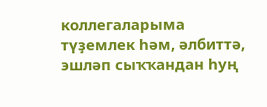коллегаларыма түҙемлек һәм, әлбиттә, эшләп сыҡҡандан һуң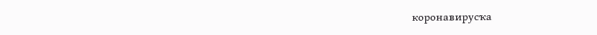коронавирусҡа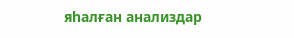яһалған анализдар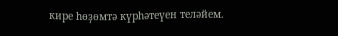кире һөҙөмтә күрһәтеүен теләйем.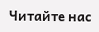Читайте нас